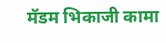मॅडम भिकाजी कामा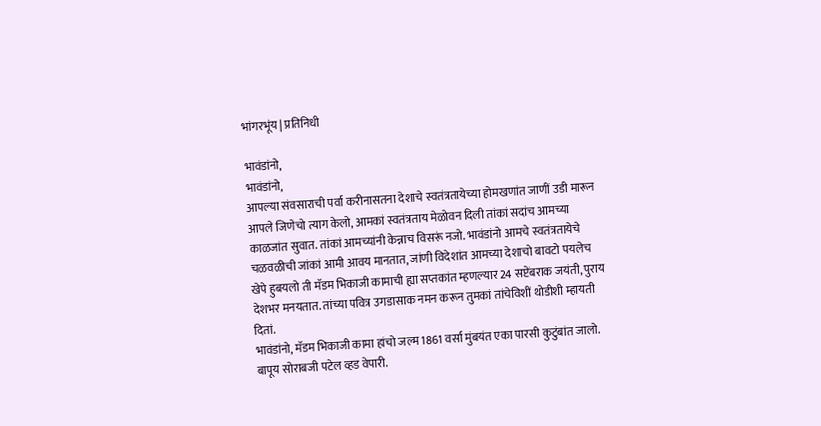भांगरभूंय | प्रतिनिधी

भावंडांनो,
भावंडांनो,
आपल्या संवसाराची पर्वा करीनासतना देशाचे स्वतंत्रतायेच्या होमखणांत जाणीं उडी मारून आपले जिणेचो त्याग केलो, आमकां स्वतंत्रताय मेळोवन दिली तांकां सदांच आमच्या काळजांत सुवात. तांकां आमच्यांनी केन्नाच विसरूं नजो. भावंडांनो आमचे स्वतंत्रतायेचे चळवळीची जांकां आमी आवय मानतात, जांणी विदेशांत आमच्या देशाचो बावटो पयलेच खेपे हुबयलो ती मॅडम भिकाजी कामाची ह्या सप्तकांत म्हणल्यार 24 सप्टेंबराक जयंती, पुराय देशभर मनयतात. तांच्या पवित्र उगडासाक नमन करून तुमकां तांचेविशीं थोडीशी म्हायती दितां.
भावंडांनो, मॅडम भिकाजी कामा हांचो जल्म 1861 वर्सा मुंबयंत एका पारसी कुटुंबांत जालो. बापूय सोराबजी पटेल व्हड वेपारी.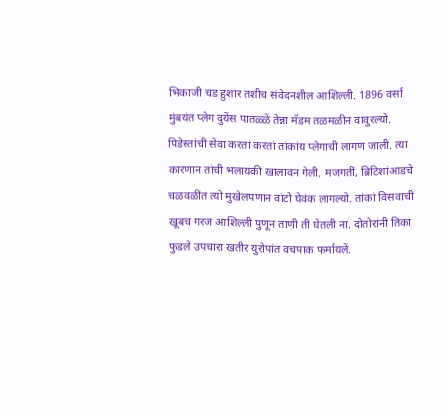भिकाजी चड हुशार तशीच संवेदनशील आशिल्ली. 1896 वर्सा मुंबयंत प्लेग दुयेंस पातळ्ळें तेन्ना मॅडम तळमळीन वावुरल्यो. पिडेस्तांची सेवा करतां करतां तांकांय प्लेगाची लागण जाली. त्या कारणान तांची भलायकी खालावन गेली. मजगतीं, ब्रिटिशांआडचे चळवळींत त्यो मुखेलपणान वांटो घेवंक लागल्यो. तांकां विसवाची खूबच गरज आशिल्ली पुणून ताणी ती घेतली ना. दोतोरांनी तिका फुडले उपचारा खतीर युरोपांत वचपाक फर्मायलें.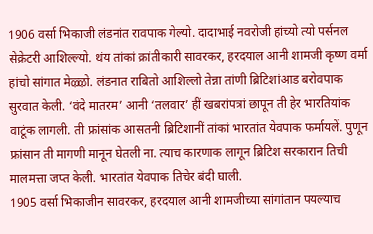1906 वर्सा भिकाजी लंडनांत रावपाक गेल्यो. दादाभाई नवरोजी हांच्यो त्यो पर्सनल सेक्रेटरी आशिल्ल्यो. थंय तांकां क्रांतीकारी सावरकर, हरदयाल आनी शामजी कृष्ण वर्मा हांचो सांगात मेऴ्ऴो. लंडनात राबितो आशिल्लो तेन्ना तांणी ब्रिटिशांआड बरोवपाक सुरवात केली. ‘वंदे मातरम’ आनी ‘तलवार’ हीं खबरांपत्रां छापून ती हेर भारतियांक वाटूंक लागली. ती फ्रांसांक आसतनी ब्रिटिशानीं तांकां भारतांत येवपाक फर्मायलें. पुणून फ्रांसान ती मागणी मानून घेतली ना. त्याच कारणाक लागून ब्रिटिश सरकारान तिची मालमत्ता जप्त केली. भारतांत येवपाक तिचेर बंदी घाली.
1905 वर्सा भिकाजीन सावरकर, हरदयाल आनी शामजीच्या सांगांतान पयल्याच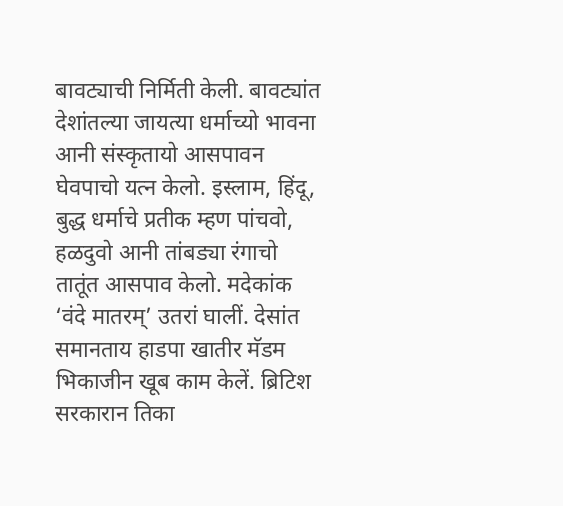बावट्याची निर्मिती केली. बावट्यांत देशांतल्या जायत्या धर्माच्यो भावना आनी संस्कृतायो आसपावन घेवपाचो यत्न केलो. इस्लाम, हिंदू, बुद्ध धर्माचे प्रतीक म्हण पांचवो, हळदुवो आनी तांबड्या रंगाचो तातूंत आसपाव केलो. मदेकांक ‘वंदे मातरम्’ उतरां घालीं. देसांत समानताय हाडपा खातीर मॅडम भिकाजीन खूब काम केलें. ब्रिटिश सरकारान तिका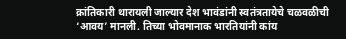क्रांतिकारी थारायली जाल्यार देश भावंडांनी स्वतंत्रतायेचे चळवळीची ‘आवय’ मानली. तिच्या भोवमानाक भारतियांनी कांय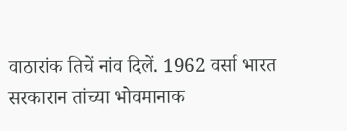वाठारांक तिचें नांव दिलें. 1962 वर्सा भारत सरकारान तांच्या भोवमानाक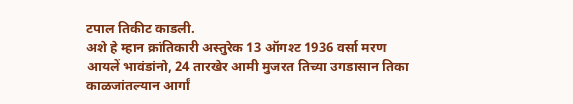टपाल तिकीट काडली.
अशे हे म्हान क्रांतिकारी अस्तुरेक 13 ऑगश्ट 1936 वर्सा मरण आयलें भावंडांनो, 24 तारखेर आमी मुजरत तिच्या उगडासान तिका काळजांतल्यान आर्गां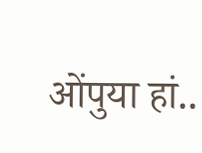ओंपुया हां..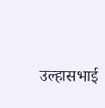उल्हासभाई